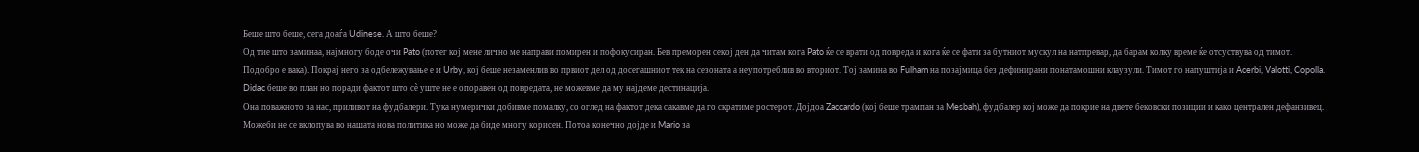Беше што беше, сега доаѓа Udinese. А што беше?
Од тие што заминаа, најмногу боде очи Pato (потег кој мене лично ме направи помирен и пофокусиран. Бев преморен секој ден да читам кога Pato ќе се врати од повреда и кога ќе се фати за бутниот мускул на натпревар, да барам колку време ќе отсуствува од тимот. Подобро е вака). Покрај него за одбележување е и Urby, кој беше незаменлив во првиот дел од досегашниот тек на сезоната а неупотреблив во вториот. Тој замина во Fulham на позајмица без дефинирани понатамошни клаузули. Тимот го напуштија и Acerbi, Valotti, Copolla. Didac беше во план но поради фактот што сè уште не е опоравен од повредата, не можевме да му најдеме дестинација.
Она поважното за нас, приливот на фудбалери. Тука нумерички добивме помалку, со оглед на фактот дека сакавме да го скратиме ростерот. Дојдоа Zaccardo (кој беше трампан за Mesbah), фудбалер кој може да покрие на двете бековски позиции и како централен дефанзивец. Можеби не се вклопува во нашата нова политика но може да биде многу корисен. Потоа конечно дојде и Mario за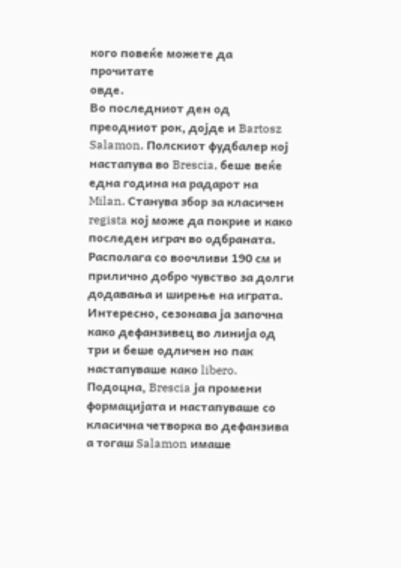кого повеќе можете да прочитате
овде.
Во последниот ден од преодниот рок, дојде и Bartosz Salamon. Полскиот фудбалер кој настапува во Brescia, беше веќе една година на радарот на Milan. Станува збор за класичен regista кој може да покрие и како последен играч во одбраната. Располага со воочливи 190 см и прилично добро чувство за долги додавања и ширење на играта. Интересно, сезонава ја започна како дефанзивец во линија од три и беше одличен но пак настапуваше како libero. Подоцна, Brescia ја промени формацијата и настапуваше со класична четворка во дефанзива а тогаш Salamon имаше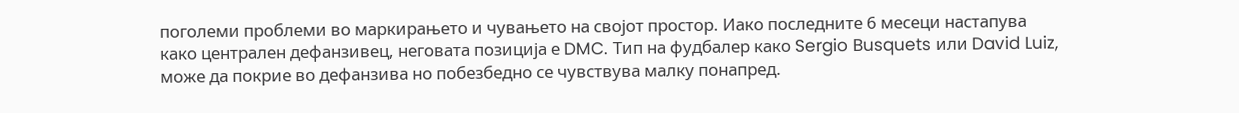поголеми проблеми во маркирањето и чувањето на својот простор. Иако последните 6 месеци настапува како централен дефанзивец, неговата позиција е DMC. Тип на фудбалер како Sergio Busquets или David Luiz, може да покрие во дефанзива но побезбедно се чувствува малку понапред.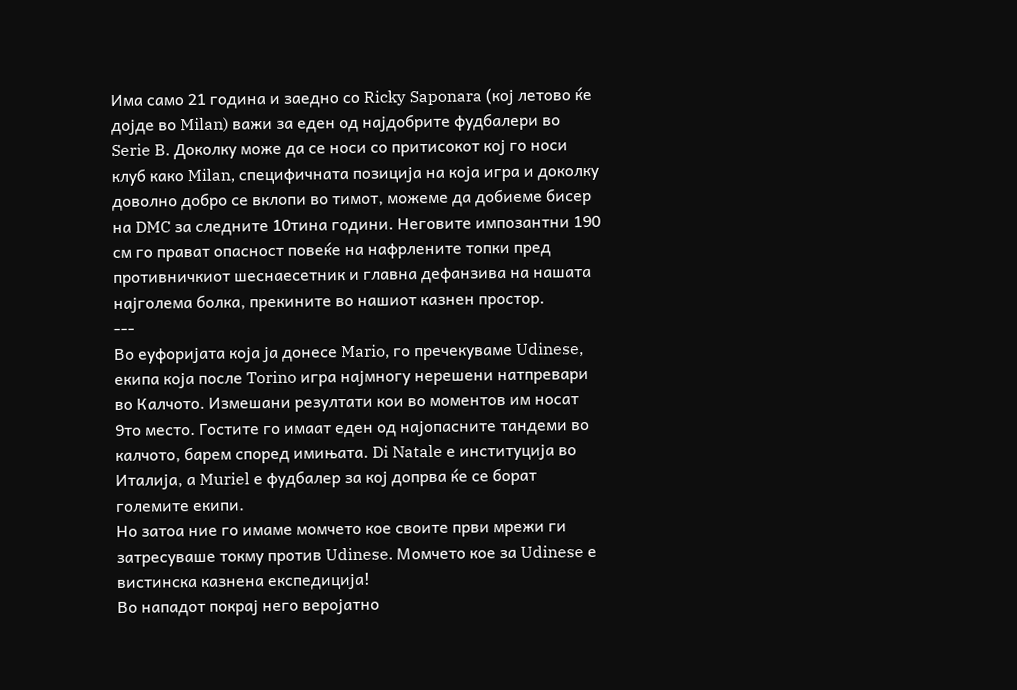Има само 21 година и заедно со Ricky Saponara (кој летово ќе дојде во Milan) важи за еден од најдобрите фудбалери во Serie B. Доколку може да се носи со притисокот кој го носи клуб како Milan, специфичната позиција на која игра и доколку доволно добро се вклопи во тимот, можеме да добиеме бисер на DMC за следните 10тина години. Неговите импозантни 190 см го прават опасност повеќе на нафрлените топки пред противничкиот шеснаесетник и главна дефанзива на нашата најголема болка, прекините во нашиот казнен простор.
---
Во еуфоријата која ја донесе Mario, го пречекуваме Udinese, екипа која после Torino игра најмногу нерешени натпревари во Калчото. Измешани резултати кои во моментов им носат 9то место. Гостите го имаат еден од најопасните тандеми во калчото, барем според имињата. Di Natale е институција во Италија, а Muriel е фудбалер за кој допрва ќе се борат големите екипи.
Но затоа ние го имаме момчето кое своите први мрежи ги затресуваше токму против Udinese. Момчето кое за Udinese е вистинска казнена експедиција!
Во нападот покрај него веројатно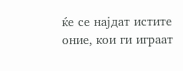ќе се најдат истите оние, кои ги играат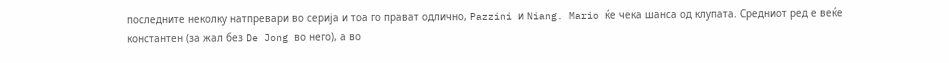последните неколку натпревари во серија и тоа го прават одлично, Pazzini и Niang. Mario ќе чека шанса од клупата. Средниот ред е веќе константен (за жал без De Jong во него), а во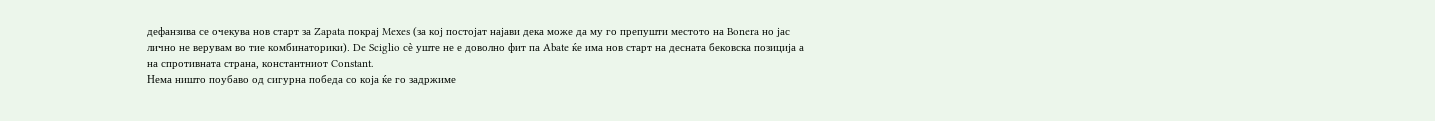дефанзива се очекува нов старт за Zapata покрај Mexes (за кој постојат најави дека може да му го препушти местото на Bonera но јас лично не верувам во тие комбинаторики). De Sciglio сè уште не е доволно фит па Abate ќе има нов старт на десната бековска позиција а на спротивната страна, константниот Constant.
Нема ништо поубаво од сигурна победа со која ќе го задржиме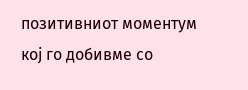позитивниот моментум кој го добивме со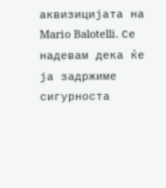аквизицијата на Mario Balotelli. Се надевам дека ќе ја задржиме сигурноста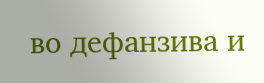во дефанзива и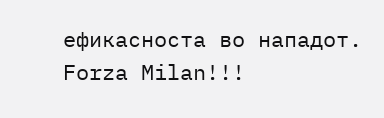ефикасноста во нападот.
Forza Milan!!!